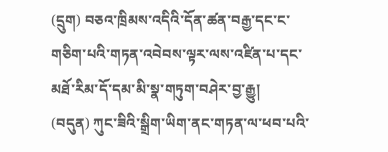(དྲུག) བཅའ་ཁྲིམས་འདིའི་དོན་ཚན་བརྒྱ་དང་ང་གཅིག་པའི་གཏན་འབེབས་ལྟར་ལས་འཛིན་པ་དང་མཐོ་རིམ་དོ་དམ་མི་སྣ་གཏུག་བཤེར་བྱ་རྒྱུ།
(བདུན) ཀུང་ཟིའི་སྒྲིག་ཡིག་ནང་གཏན་ལ་ཕབ་པའི་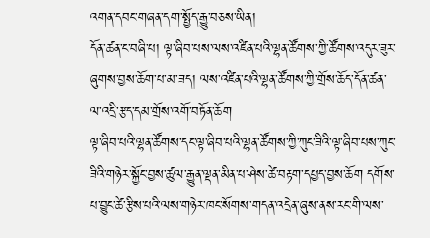འགན་དབང་གཞན་དག་སྤྱོད་རྒྱུ་བཅས་ཡིན།
དོན་ཚན་ང་བཞི་པ། ལྟ་ཞིབ་པས་ལས་འཛིན་པའི་ལྷན་ཚོགས་ཀྱི་ཚོགས་འདུར་ཟུར་ཞུགས་བྱས་ཆོག་པ་མ་ཟད། ལས་འཛིན་པའི་ལྷན་ཚོགས་ཀྱི་གྲོས་ཆོད་དོན་ཚན་ལ་འདྲི་རྩད་དམ་གྲོས་འགོ་བཏོན་ཆོག
ལྟ་ཞིབ་པའི་ལྷན་ཚོགས་དང་ལྟ་ཞིབ་པའི་ལྷན་ཚོགས་ཀྱི་ཀུང་ཟིའི་ལྟ་ཞིབ་པས་ཀུང་ཟིའི་གཉེར་སྐྱོང་བྱས་ཚུལ་རྒྱུན་ལྡན་མིན་པ་ཤེས་ཚེ་བརྟག་དཔྱད་བྱས་ཆོག དགོས་པ་བྱུང་ཚེ་རྩིས་པའི་ལས་གཉེར་ཁང་སོགས་གདན་འདྲེན་ཞུས་ནས་རང་གི་ལས་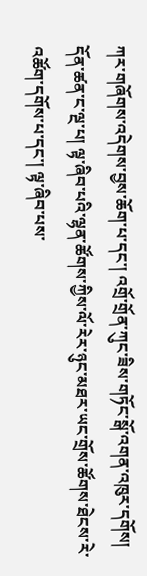ཀར་གཞོགས་འདེགས་བྱས་ཆོག་པ་དང་། འགྲོ་གྲོན་ཀུང་ཟིས་གཏོང་སྒོ་འགན་འཁུར་དགོས།
དོན་ཚན་ང་ལྔ་པ། ལྟ་ཞིབ་པའི་ལྷན་ཚོགས་ཀྱིས་ལོ་རེར་ཉུང་མཐར་ཡང་གྲོས་ཚོགས་ཐེངས་རེ་འཚོག་དགོས་པ་དང་། ལྟ་ཞིབ་པས་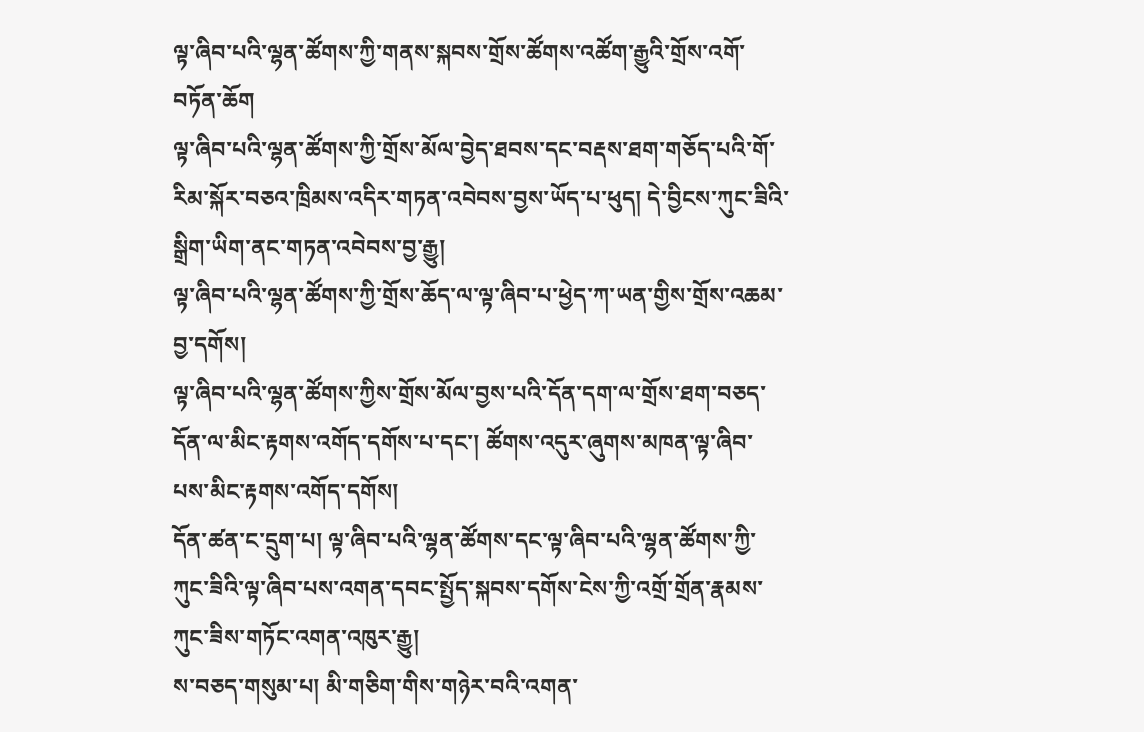ལྟ་ཞིབ་པའི་ལྷན་ཚོགས་ཀྱི་གནས་སྐབས་གྲོས་ཚོགས་འཚོག་རྒྱུའི་གྲོས་འགོ་བཏོན་ཆོག
ལྟ་ཞིབ་པའི་ལྷན་ཚོགས་ཀྱི་གྲོས་མོལ་བྱེད་ཐབས་དང་བརྡས་ཐག་གཅོད་པའི་གོ་རིམ་སྐོར་བཅའ་ཁྲིམས་འདིར་གཏན་འབེབས་བྱས་ཡོད་པ་ཕུད། དེ་བྱིངས་ཀུང་ཟིའི་སྒྲིག་ཡིག་ནང་གཏན་འབེབས་བྱ་རྒྱུ།
ལྟ་ཞིབ་པའི་ལྷན་ཚོགས་ཀྱི་གྲོས་ཆོད་ལ་ལྟ་ཞིབ་པ་ཕྱེད་ཀ་ཡན་གྱིས་གྲོས་འཆམ་བྱ་དགོས།
ལྟ་ཞིབ་པའི་ལྷན་ཚོགས་ཀྱིས་གྲོས་མོལ་བྱས་པའི་དོན་དག་ལ་གྲོས་ཐག་བཅད་དོན་ལ་མིང་རྟགས་འགོད་དགོས་པ་དང་། ཚོགས་འདུར་ཞུགས་མཁན་ལྟ་ཞིབ་པས་མིང་རྟགས་འགོད་དགོས།
དོན་ཚན་ང་དྲུག་པ། ལྟ་ཞིབ་པའི་ལྷན་ཚོགས་དང་ལྟ་ཞིབ་པའི་ལྷན་ཚོགས་ཀྱི་ཀུང་ཟིའི་ལྟ་ཞིབ་པས་འགན་དབང་སྤྱོད་སྐབས་དགོས་ངེས་ཀྱི་འགྲོ་གྲོན་རྣམས་ཀུང་ཟིས་གཏོང་འགན་འཁུར་རྒྱུ།
ས་བཅད་གསུམ་པ། མི་གཅིག་གིས་གཉེར་བའི་འགན་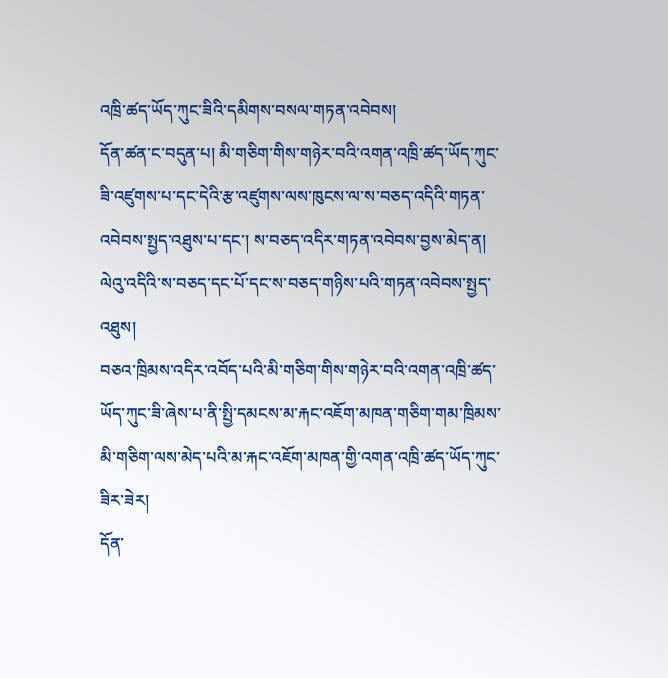འཁྲི་ཚད་ཡོད་ཀུང་ཟིའི་དམིགས་བསལ་གཏན་འབེབས།
དོན་ཚན་ང་བདུན་པ། མི་གཅིག་གིས་གཉེར་བའི་འགན་འཁྲི་ཚད་ཡོད་ཀུང་ཟི་འཛུགས་པ་དང་དེའི་རྩ་འཛུགས་ལས་ཁུངས་ལ་ས་བཅད་འདིའི་གཏན་འབེབས་སྤྱད་འཐུས་པ་དང་། ས་བཅད་འདིར་གཏན་འབེབས་བྱས་མེད་ན། ལེའུ་འདིའི་ས་བཅད་དང་པོ་དང་ས་བཅད་གཉིས་པའི་གཏན་འབེབས་སྤྱད་འཐུས།
བཅའ་ཁྲིམས་འདིར་འབོད་པའི་མི་གཅིག་གིས་གཉེར་བའི་འགན་འཁྲི་ཚད་ཡོད་ཀུང་ཟི་ཞེས་པ་ནི་སྤྱི་དམངས་མ་རྐང་འཇོག་མཁན་གཅིག་གམ་ཁྲིམས་མི་གཅིག་ལས་མེད་པའི་མ་རྐང་འཇོག་མཁན་གྱི་འགན་འཁྲི་ཚད་ཡོད་ཀུང་ཟིར་ཟེར།
དོན་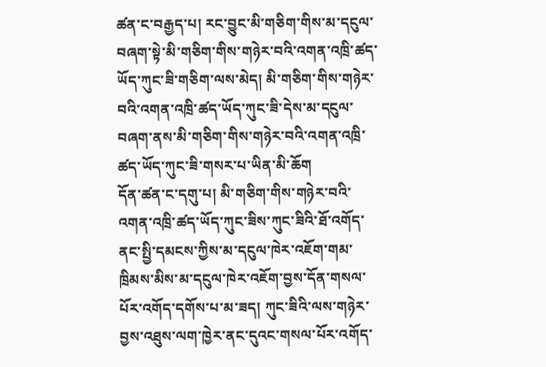ཚན་ང་བརྒྱད་པ། རང་བྱུང་མི་གཅིག་གིས་མ་དངུལ་བཞག་སྟེ་མི་གཅིག་གིས་གཉེར་བའི་འགན་འཁྲི་ཚད་ཡོད་ཀུང་ཟི་གཅིག་ལས་མེད། མི་གཅིག་གིས་གཉེར་བའི་འགན་འཁྲི་ཚད་ཡོད་ཀུང་ཟི་དེས་མ་དངུལ་བཞག་ནས་མི་གཅིག་གིས་གཉེར་བའི་འགན་འཁྲི་ཚད་ཡོད་ཀུང་ཟི་གསར་པ་ཡིན་མི་ཆོག
དོན་ཚན་ང་དགུ་པ། མི་གཅིག་གིས་གཉེར་བའི་འགན་འཁྲི་ཚད་ཡོད་ཀུང་ཟིས་ཀུང་ཟིའི་ཐོ་འགོད་ནང་སྤྱི་དམངས་ཀྱིས་མ་དངུལ་ཁེར་འཇོག་གམ་ཁྲིམས་མིས་མ་དངུལ་ཁེར་འཇོག་བྱས་དོན་གསལ་པོར་འགོད་དགོས་པ་མ་ཟད། ཀུང་ཟིའི་ལས་གཉེར་བྱས་འཐུས་ལག་ཁྱེར་ནང་དུའང་གསལ་པོར་འགོད་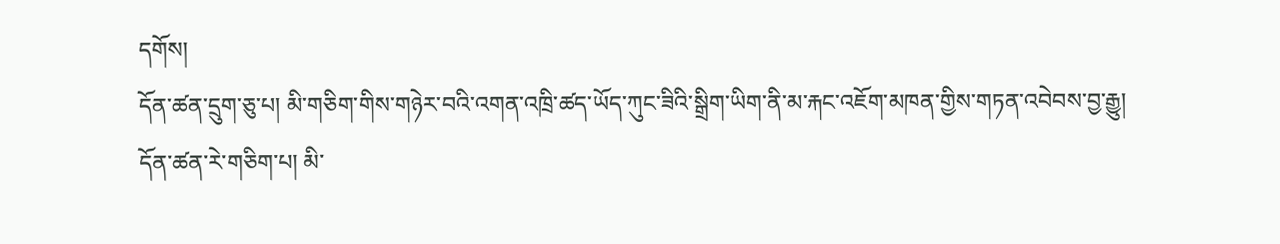དགོས།
དོན་ཚན་དྲུག་ཅུ་པ། མི་གཅིག་གིས་གཉེར་བའི་འགན་འཁྲི་ཚད་ཡོད་ཀུང་ཟིའི་སྒྲིག་ཡིག་ནི་མ་རྐང་འཇོག་མཁན་གྱིས་གཏན་འབེབས་བྱ་རྒྱུ།
དོན་ཚན་རེ་གཅིག་པ། མི་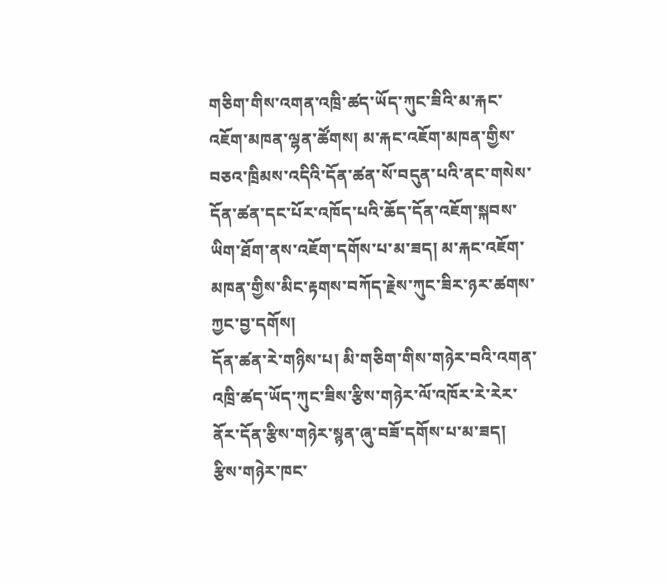གཅིག་གིས་འགན་འཁྲི་ཚད་ཡོད་ཀུང་ཟིའི་མ་རྐང་འཇོག་མཁན་ལྷན་ཚོགས། མ་རྐང་འཇོག་མཁན་གྱིས་བཅའ་ཁྲིམས་འདིའི་དོན་ཚན་སོ་བདུན་པའི་ནང་གསེས་དོན་ཚན་དང་པོར་འཁོད་པའི་ཆོད་དོན་འཇོག་སྐབས་ཡིག་ཐོག་ནས་འཇོག་དགོས་པ་མ་ཟད། མ་རྐང་འཇོག་མཁན་གྱིས་མིང་རྟགས་བཀོད་རྗེས་ཀུང་ཟིར་ཉར་ཚགས་ཀྱང་བྱ་དགོས།
དོན་ཚན་རེ་གཉིས་པ། མི་གཅིག་གིས་གཉེར་བའི་འགན་འཁྲི་ཚད་ཡོད་ཀུང་ཟིས་རྩིས་གཉེར་ལོ་འཁོར་རེ་རེར་ནོར་དོན་རྩིས་གཉེར་སྙན་ཞུ་བཟོ་དགོས་པ་མ་ཟད། རྩིས་གཉེར་ཁང་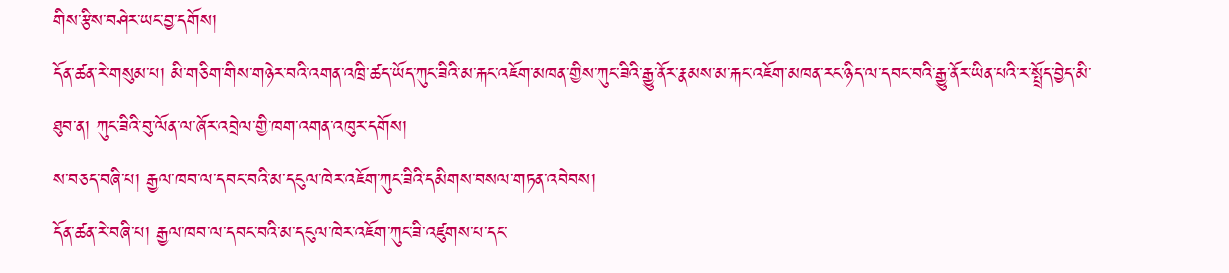གིས་རྩིས་བཤེར་ཡང་བྱ་དགོས།
དོན་ཚན་རེ་གསུམ་པ། མི་གཅིག་གིས་གཉེར་བའི་འགན་འཁྲི་ཚད་ཡོད་ཀུང་ཟིའི་མ་རྐང་འཇོག་མཁན་གྱིས་ཀུང་ཟིའི་རྒྱུ་ནོར་རྣམས་མ་རྐང་འཇོག་མཁན་རང་ཉིད་ལ་དབང་བའི་རྒྱུ་ནོར་ཡིན་པའི་ར་སྤྲོད་བྱེད་མི་ཐུབ་ན། ཀུང་ཟིའི་བུ་ལོན་ལ་ཞོར་འབྲེལ་གྱི་ཁག་འགན་འཁུར་དགོས།
ས་བཅད་བཞི་པ། རྒྱལ་ཁབ་ལ་དབང་བའི་མ་དངུལ་ཁེར་འཇོག་ཀུང་ཟིའི་དམིགས་བསལ་གཏན་འབེབས།
དོན་ཚན་རེ་བཞི་པ། རྒྱལ་ཁབ་ལ་དབང་བའི་མ་དངུལ་ཁེར་འཇོག་ཀུང་ཟི་འཛུགས་པ་དང་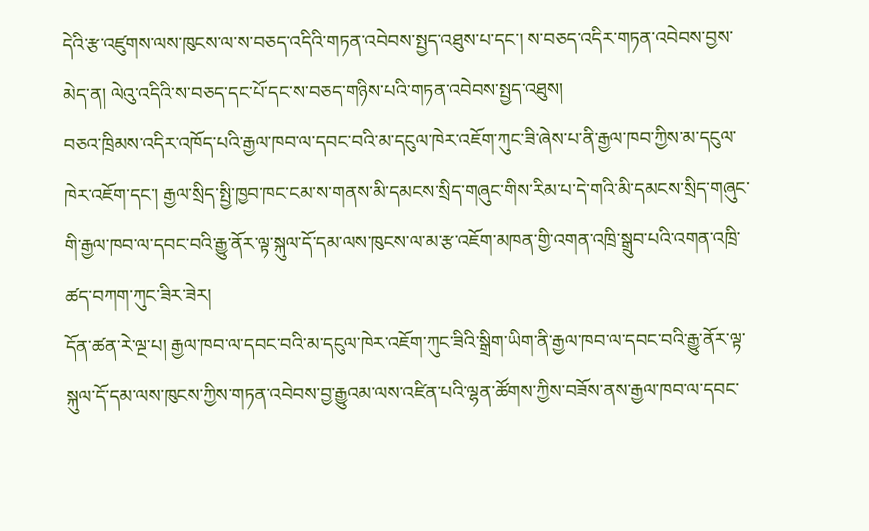དེའི་རྩ་འཛུགས་ལས་ཁུངས་ལ་ས་བཅད་འདིའི་གཏན་འབེབས་སྤྱད་འཐུས་པ་དང་། ས་བཅད་འདིར་གཏན་འབེབས་བྱས་མེད་ན། ལེའུ་འདིའི་ས་བཅད་དང་པོ་དང་ས་བཅད་གཉིས་པའི་གཏན་འབེབས་སྤྱད་འཐུས།
བཅའ་ཁྲིམས་འདིར་འཁོད་པའི་རྒྱལ་ཁབ་ལ་དབང་བའི་མ་དངུལ་ཁེར་འཇོག་ཀུང་ཟི་ཞེས་པ་ནི་རྒྱལ་ཁབ་ཀྱིས་མ་དངུལ་ཁེར་འཇོག་དང་། རྒྱལ་སྲིད་སྤྱི་ཁྱབ་ཁང་ངམ་ས་གནས་མི་དམངས་སྲིད་གཞུང་གིས་རིམ་པ་དེ་གའི་མི་དམངས་སྲིད་གཞུང་གི་རྒྱལ་ཁབ་ལ་དབང་བའི་རྒྱུ་ནོར་ལྟ་སྐུལ་དོ་དམ་ལས་ཁུངས་ལ་མ་རྩ་འཇོག་མཁན་གྱི་འགན་འཁྲི་སྒྲུབ་པའི་འགན་འཁྲི་ཚད་བཀག་ཀུང་ཟིར་ཟེར།
དོན་ཚན་རེ་ལྔ་པ། རྒྱལ་ཁབ་ལ་དབང་བའི་མ་དངུལ་ཁེར་འཇོག་ཀུང་ཟིའི་སྒྲིག་ཡིག་ནི་རྒྱལ་ཁབ་ལ་དབང་བའི་རྒྱུ་ནོར་ལྟ་སྐུལ་དོ་དམ་ལས་ཁུངས་ཀྱིས་གཏན་འབེབས་བྱ་རྒྱུའམ་ལས་འཛིན་པའི་ལྷན་ཚོགས་ཀྱིས་བཟོས་ནས་རྒྱལ་ཁབ་ལ་དབང་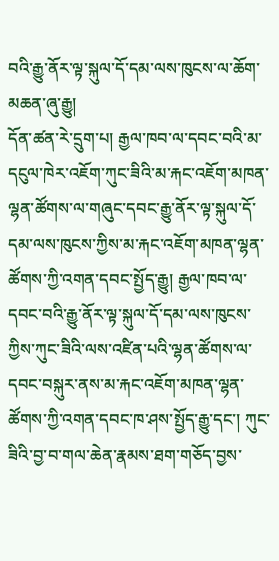བའི་རྒྱུ་ནོར་ལྟ་སྐུལ་དོ་དམ་ལས་ཁུངས་ལ་ཆོག་མཆན་ཞུ་རྒྱུ།
དོན་ཚན་རེ་དྲུག་པ། རྒྱལ་ཁབ་ལ་དབང་བའི་མ་དངུལ་ཁེར་འཇོག་ཀུང་ཟིའི་མ་རྐང་འཇོག་མཁན་ལྷན་ཚོགས་ལ་གཞུང་དབང་རྒྱུ་ནོར་ལྟ་སྐུལ་དོ་དམ་ལས་ཁུངས་ཀྱིས་མ་རྐང་འཇོག་མཁན་ལྷན་ཚོགས་ཀྱི་འགན་དབང་སྤྱོད་རྒྱུ། རྒྱལ་ཁབ་ལ་དབང་བའི་རྒྱུ་ནོར་ལྟ་སྐུལ་དོ་དམ་ལས་ཁུངས་ཀྱིས་ཀུང་ཟིའི་ལས་འཛིན་པའི་ལྷན་ཚོགས་ལ་དབང་བསྐུར་ནས་མ་རྐང་འཇོག་མཁན་ལྷན་ཚོགས་ཀྱི་འགན་དབང་ཁ་ཤས་སྤྱོད་རྒྱུ་དང་། ཀུང་ཟིའི་བྱ་བ་གལ་ཆེན་རྣམས་ཐག་གཅོད་བྱས་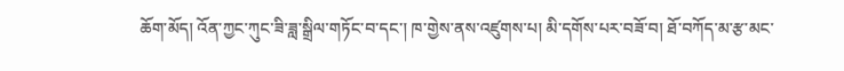ཆོག་མོད། འོན་ཀྱང་ཀུང་ཟི་ཟླ་སྒྲིལ་གཏོང་བ་དང་། ཁ་གྱེས་ནས་འཛུགས་པ། མི་དགོས་པར་བཟོ་བ། ཐོ་བཀོད་མ་རྩ་མང་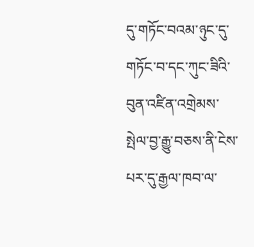དུ་གཏོང་བའམ་ཉུང་དུ་གཏོང་བ་དང་ཀུང་ཟིའི་བུན་འཛིན་འགྲེམས་སྤེལ་བྱ་རྒྱུ་བཅས་ནི་ངེས་པར་དུ་རྒྱལ་ཁབ་ལ་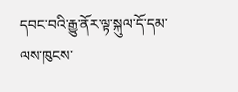དབང་བའི་རྒྱུ་ནོར་ལྟ་སྐུལ་དོ་དམ་ལས་ཁུངས་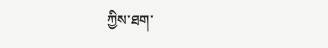ཀྱིས་ཐག་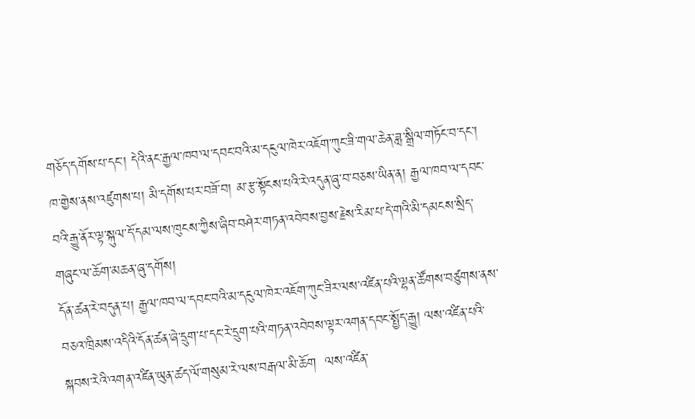གཅོད་དགོས་པ་དང་། དེའི་ནང་རྒྱལ་ཁབ་ལ་དབང་བའི་མ་དངུལ་ཁེར་འཇོག་ཀུང་ཟི་གལ་ཆེན་ཟླ་སྒྲིལ་གཏོང་བ་དང་། ཁ་གྱེས་ནས་འཛུགས་པ། མི་དགོས་པར་བཟོ་བ། མ་རྩ་སྟོངས་པའི་རེ་འདུན་ཞུ་བ་བཅས་ཡིན་ན། རྒྱལ་ཁབ་ལ་དབང་བའི་རྒྱུ་ནོར་ལྟ་སྐུལ་དོ་དམ་ལས་ཁུངས་ཀྱིས་ཞིབ་བཤེར་གཏན་འབེབས་བྱས་རྗེས་རིམ་པ་དེ་གའི་མི་དམངས་སྲིད་གཞུང་ལ་ཆོག་མཆན་ཞུ་དགོས།
དོན་ཚན་རེ་བདུན་པ། རྒྱལ་ཁབ་ལ་དབང་བའི་མ་དངུལ་ཁེར་འཇོག་ཀུང་ཟིར་ལས་འཛིན་པའི་ལྷན་ཚོགས་བཙུགས་ནས་བཅའ་ཁྲིམས་འདིའི་དོན་ཚན་ཞེ་དྲུག་པ་དང་རེ་དྲུག་པའི་གཏན་འབེབས་ལྟར་འགན་དབང་སྤྱོད་རྒྱུ། ལས་འཛིན་པའི་སྐབས་རེའི་འགན་འཛིན་ཡུན་ཚད་ལོ་གསུམ་རེ་ལས་བརྒལ་མི་ཆོག  ལས་འཛིན་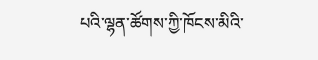པའི་ལྷན་ཚོགས་ཀྱི་ཁོངས་མིའི་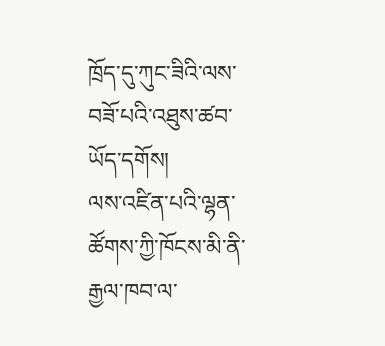ཁྲོད་དུ་ཀུང་ཟིའི་ལས་བཟོ་པའི་འཐུས་ཚབ་ཡོད་དགོས།
ལས་འཛིན་པའི་ལྷན་ཚོགས་ཀྱི་ཁོངས་མི་ནི་རྒྱལ་ཁབ་ལ་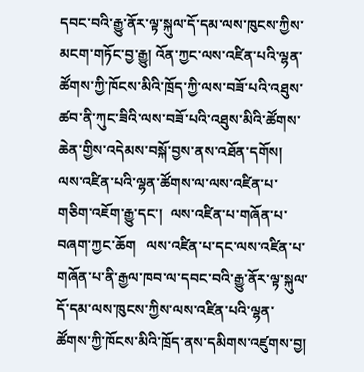དབང་བའི་རྒྱུ་ནོར་ལྟ་སྐུལ་དོ་དམ་ལས་ཁུངས་ཀྱིས་མངག་གཏོང་བྱ་རྒྱུ། འོན་ཀྱང་ལས་འཛིན་པའི་ལྷན་ཚོགས་ཀྱི་ཁོངས་མིའི་ཁྲོད་ཀྱི་ལས་བཟོ་པའི་འཐུས་ཚབ་ནི་ཀུང་ཟིའི་ལས་བཟོ་པའི་འཐུས་མིའི་ཚོགས་ཆེན་གྱིས་འདེམས་བསྐོ་བྱས་ནས་འཐོན་དགོས།
ལས་འཛིན་པའི་ལྷན་ཚོགས་ལ་ལས་འཛིན་པ་གཅིག་འཇོག་རྒྱུ་དང་།  ལས་འཛིན་པ་གཞོན་པ་བཞག་ཀྱང་ཆོག   ལས་འཛིན་པ་དང་ལས་འཛིན་པ་གཞོན་པ་ནི་རྒྱལ་ཁབ་ལ་དབང་བའི་རྒྱུ་ནོར་ལྟ་སྐུལ་དོ་དམ་ལས་ཁུངས་ཀྱིས་ལས་འཛིན་པའི་ལྷན་ཚོགས་ཀྱི་ཁོངས་མིའི་ཁྲོད་ནས་དམིགས་འཛུགས་བྱ།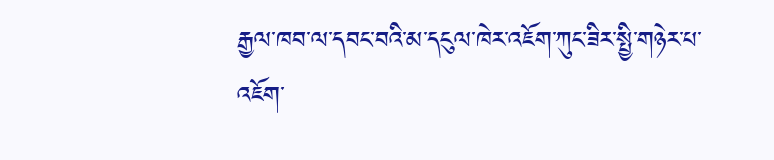རྒྱལ་ཁབ་ལ་དབང་བའི་མ་དངུལ་ཁེར་འཇོག་ཀུང་ཟིར་སྤྱི་གཉེར་པ་འཇོག་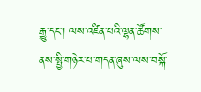རྒྱུ་དང་། ལས་འཛིན་པའི་ལྷན་ཚོགས་ནས་སྤྱི་གཉེར་པ་གདན་ཞུས་ལས་བསྐོ་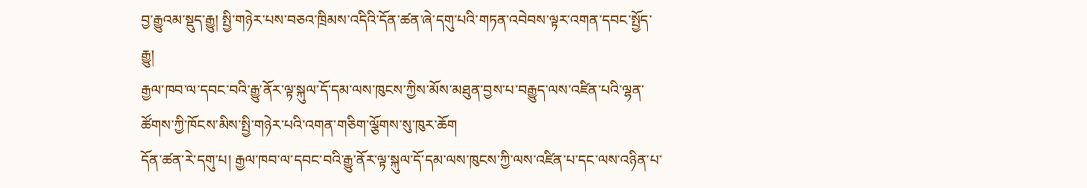བྱ་རྒྱུའམ་སྡུད་རྒྱུ། སྤྱི་གཉེར་པས་བཅའ་ཁྲིམས་འདིའི་དོན་ཚན་ཞེ་དགུ་པའི་གཏན་འབེབས་ལྟར་འགན་དབང་སྤྱོད་རྒྱུ།
རྒྱལ་ཁབ་ལ་དབང་བའི་རྒྱུ་ནོར་ལྟ་སྐུལ་དོ་དམ་ལས་ཁུངས་ཀྱིས་མོས་མཐུན་བྱས་པ་བརྒྱུད་ལས་འཛིན་པའི་ལྷན་ཚོགས་ཀྱི་ཁོངས་མིས་སྤྱི་གཉེར་པའི་འགན་གཅིག་ལྕོགས་སུ་ཁུར་ཆོག
དོན་ཚན་རེ་དགུ་པ། རྒྱལ་ཁབ་ལ་དབང་བའི་རྒྱུ་ནོར་ལྟ་སྐུལ་དོ་དམ་ལས་ཁུངས་ཀྱི་ལས་འཛིན་པ་དང་ལས་འཉིན་པ་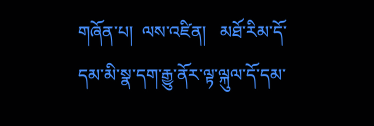གཞོན་པ།  ལས་འཛིན།   མཐོ་རིམ་དོ་དམ་མི་སྣ་དག་རྒྱུ་ནོར་ལྟ་ལྐུལ་དོ་དམ་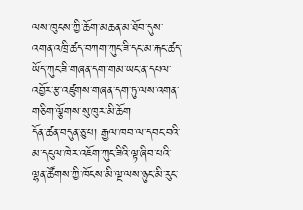ལས་ཁུངས་ཀྱི་ཆོག་མཆན་མ་ཐོབ་དུས་འགན་འཁྲི་ཚད་བཀག་ཀུང་ཟི་དང་མ་རྐང་ཚད་ཡོད་ཀུང་ཟི་གཞན་དག་གམ་ཡང་ན་དཔལ་འབྱོར་རྩ་འཛུགས་གཞན་དག་ཏུ་ལས་འགན་གཅིག་ལྕོགས་སུ་ཁུར་མི་ཆོག
དོན་ཚན་བདུན་ཅུ་པ། རྒྱལ་ཁབ་ལ་དབང་བའི་མ་དངུལ་ཁེར་འཇོག་ཀུང་ཟིའི་ལྟ་ཞིབ་པའི་ལྷན་ཚོགས་ཀྱི་ཁོངས་མི་ལྔ་ལས་ཉུང་མི་རུང་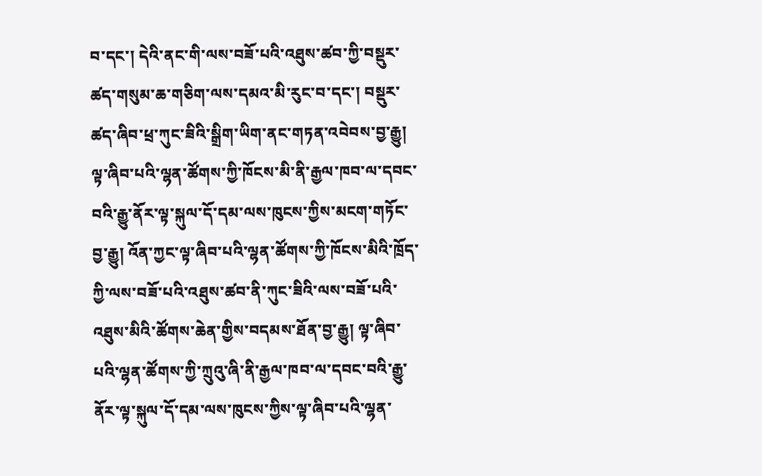བ་དང་། དེའི་ནང་གི་ལས་བཟོ་པའི་འཐུས་ཚབ་ཀྱི་བསྡུར་ཚད་གསུམ་ཆ་གཅིག་ལས་དམའ་མི་རུང་བ་དང་། བསྡུར་ཚད་ཞིབ་ཕྲ་ཀུང་ཟིའི་སྒྲིག་ཡིག་ནང་གཏན་འབེབས་བྱ་རྒྱུ།
ལྟ་ཞིབ་པའི་ལྷན་ཚོགས་ཀྱི་ཁོངས་མི་ནི་རྒྱལ་ཁབ་ལ་དབང་བའི་རྒྱུ་ནོར་ལྟ་སྐུལ་དོ་དམ་ལས་ཁུངས་ཀྱིས་མངག་གཏོང་བྱ་རྒྱུ། འོན་ཀྱང་ལྟ་ཞིབ་པའི་ལྷན་ཚོགས་ཀྱི་ཁོངས་མིའི་ཁྲོད་ཀྱི་ལས་བཟོ་པའི་འཐུས་ཚབ་ནི་ཀུང་ཟིའི་ལས་བཟོ་པའི་འཐུས་མིའི་ཚོགས་ཆེན་གྱིས་བདམས་ཐོན་བྱ་རྒྱུ། ལྟ་ཞིབ་པའི་ལྷན་ཚོགས་ཀྱི་ཀྲུའུ་ཞི་ནི་རྒྱལ་ཁབ་ལ་དབང་བའི་རྒྱུ་ནོར་ལྟ་སྐུལ་དོ་དམ་ལས་ཁུངས་ཀྱིས་ལྟ་ཞིབ་པའི་ལྷན་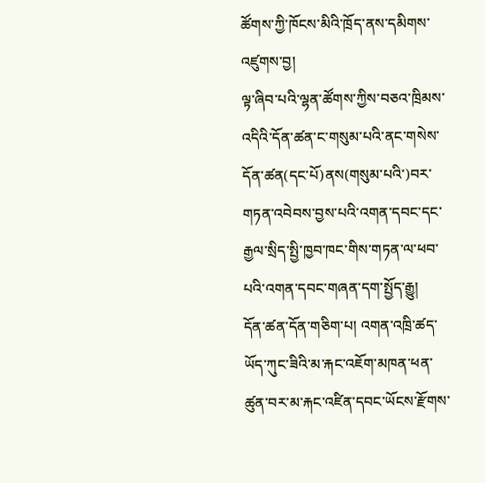ཚོགས་ཀྱི་ཁོངས་མིའི་ཁྲོད་ནས་དམིགས་འཛུགས་བྱ།
ལྟ་ཞིབ་པའི་ལྷན་ཚོགས་ཀྱིས་བཅའ་ཁྲིམས་འདིའི་དོན་ཚན་ང་གསུམ་པའི་ནང་གསེས་དོན་ཚན(དང་པོ)ནས(གསུམ་པའི་)བར་གཏན་འབེབས་བྱས་པའི་འགན་དབང་དང་རྒྱལ་སྲིད་སྤྱི་ཁྱབ་ཁང་གིས་གཏན་ལ་ཕབ་པའི་འགན་དབང་གཞན་དག་སྤྱོད་རྒྱུ།
དོན་ཚན་དོན་གཅིག་པ། འགན་འཁྲི་ཚད་ཡོད་ཀུང་ཟིའི་མ་རྐང་འཇོག་མཁན་ཕན་ཚུན་བར་མ་རྐང་འཛིན་དབང་ཡོངས་རྫོགས་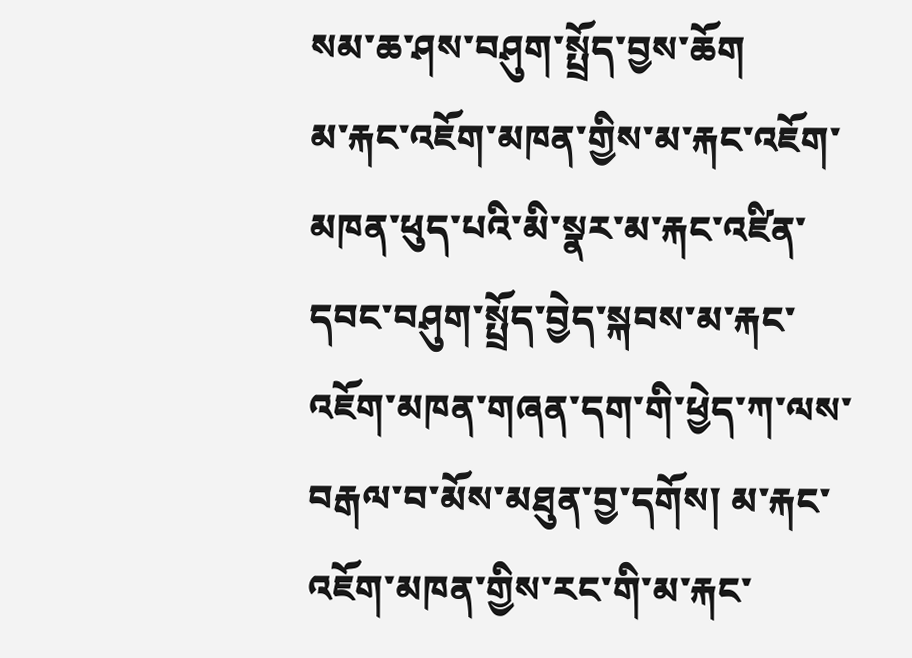སམ་ཆ་ཤས་བཤུག་སྤྲོད་བྱས་ཆོག
མ་རྐང་འཇོག་མཁན་གྱིས་མ་རྐང་འཇོག་མཁན་ཕུད་པའི་མི་སྣར་མ་རྐང་འཛིན་དབང་བཤུག་སྤྲོད་བྱེད་སྐབས་མ་རྐང་འཇོག་མཁན་གཞན་དག་གི་ཕྱེད་ཀ་ལས་བརྒལ་བ་མོས་མཐུན་བྱ་དགོས། མ་རྐང་འཇོག་མཁན་གྱིས་རང་གི་མ་རྐང་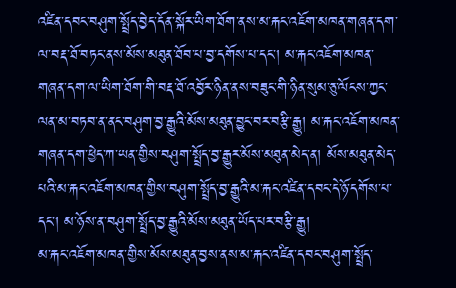འཛིན་དབང་བཤུག་སྤྲོད་བྱེད་དོན་སྐོར་ཡིག་ཐོག་ནས་མ་རྐང་འཇོག་མཁན་གཞན་དག་ལ་བརྡ་ཐོ་བཏང་ནས་མོས་མཐུན་ཐོབ་པ་བྱ་དགོས་པ་དང་། མ་རྐང་འཇོག་མཁན་གཞན་དག་ལ་ཡིག་ཐོག་གི་བརྡ་ཐོ་འབྱོར་ཉིན་ནས་བཟུང་གི་ཉིན་སུམ་ཅུ་ལོངས་ཀྱང་ལན་མ་བཏབ་ན་ནང་བཤུག་བྱ་རྒྱུའི་མོས་མཐུན་བྱུང་བར་བརྩི་རྒྱུ། མ་རྐང་འཇོག་མཁན་གཞན་དག་ཕྱེད་ཀ་ཡན་གྱིས་བཤུག་སྤྲོད་བྱ་རྒྱུར་མོས་མཐུན་མེད་ན། མོས་མཐུན་མེད་པའི་མ་རྐང་འཇོག་མཁན་གྱིས་བཤུག་སྤྲོད་བྱ་རྒྱུའི་མ་རྐང་འཛིན་དབང་དེ་ཉོ་དགོས་པ་དང་། མ་ཉོས་ན་བཤུག་སྤྲོད་བྱ་རྒྱུའི་མོས་མཐུན་ཡོད་པར་བརྩི་རྒྱུ།
མ་རྐང་འཇོག་མཁན་གྱིས་མོས་མཐུན་བྱས་ནས་མ་རྐང་འཛིན་དབང་བཤུག་སྤྲོད་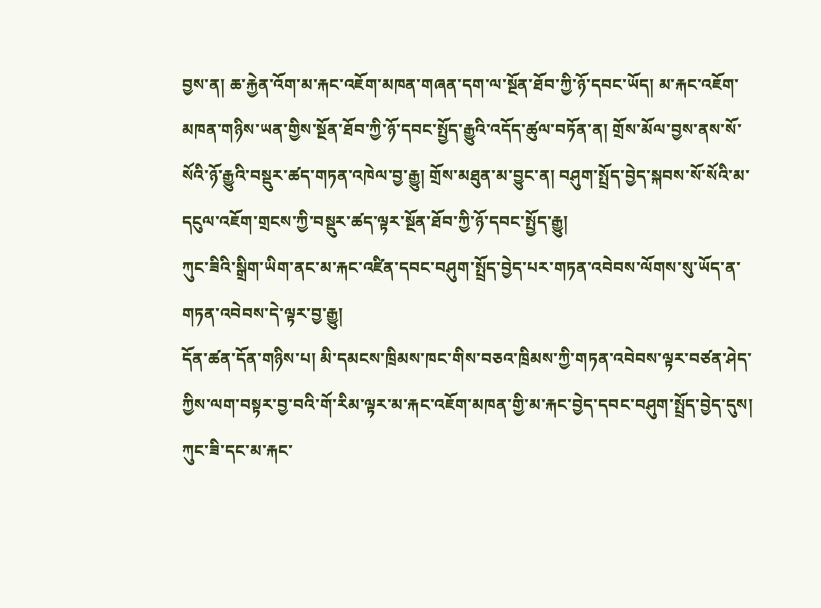བྱས་ན། ཆ་རྐྱེན་འོག་མ་རྐང་འཇོག་མཁན་གཞན་དག་ལ་སྔོན་ཐོབ་ཀྱི་ཉོ་དབང་ཡོད། མ་རྐང་འཇོག་མཁན་གཉིས་ཡན་གྱིས་སྔོན་ཐོབ་ཀྱི་ཉོ་དབང་སྤྱོད་རྒྱུའི་འདོད་ཚུལ་བཏོན་ན། གྲོས་མོལ་བྱས་ནས་སོ་སོའི་ཉོ་རྒྱུའི་བསྡུར་ཚད་གཏན་འཁེལ་བྱ་རྒྱུ། གྲོས་མཐུན་མ་བྱུང་ན། བཤུག་སྤྲོད་བྱེད་སྐབས་སོ་སོའི་མ་དངུལ་འཇོག་གྲངས་ཀྱི་བསྡུར་ཚད་ལྟར་སྔོན་ཐོབ་ཀྱི་ཉོ་དབང་སྤྱོད་རྒྱུ།
ཀུང་ཟིའི་སྒྲིག་ཡིག་ནང་མ་རྐང་འཛིན་དབང་བཤུག་སྤྲོད་བྱེད་པར་གཏན་འབེབས་ལོགས་སུ་ཡོད་ན་གཏན་འབེབས་དེ་ལྟར་བྱ་རྒྱུ།
དོན་ཚན་དོན་གཉིས་པ། མི་དམངས་ཁྲིམས་ཁང་གིས་བཅའ་ཁྲིམས་ཀྱི་གཏན་འབེབས་ལྟར་བཙན་ཤེད་ཀྱིས་ལག་བསྟར་བྱ་བའི་གོ་རིམ་ལྟར་མ་རྐང་འཇོག་མཁན་གྱི་མ་རྐང་བྱེད་དབང་བཤུག་སྤྲོད་བྱེད་དུས། ཀུང་ཟི་དང་མ་རྐང་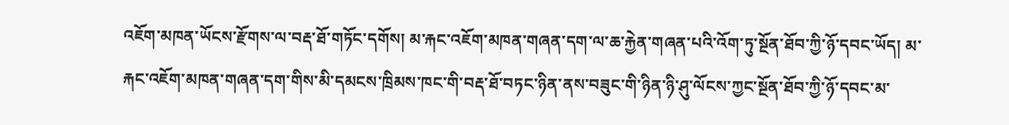འཇོག་མཁན་ཡོངས་རྫོགས་ལ་བརྡ་ཐོ་གཏོང་དགོས། མ་རྐང་འཇོག་མཁན་གཞན་དག་ལ་ཆ་རྐྱེན་གཞན་པའི་འོག་ཏུ་སྔོན་ཐོབ་ཀྱི་ཉོ་དབང་ཡོད། མ་རྐང་འཇོག་མཁན་གཞན་དག་གིས་མི་དམངས་ཁྲིམས་ཁང་གི་བརྡ་ཐོ་བཏང་ཉིན་ནས་བཟུང་གི་ཉིན་ཉི་ཤུ་ལོངས་ཀྱང་སྔོན་ཐོབ་ཀྱི་ཉོ་དབང་མ་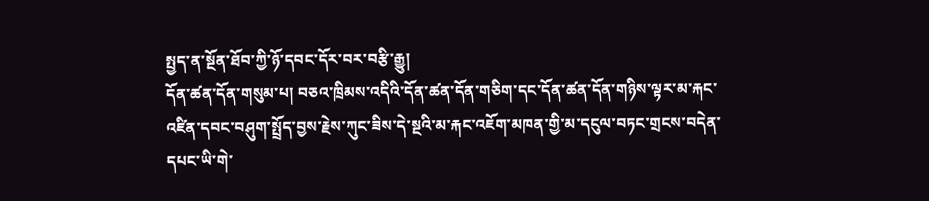སྤྱད་ན་སྔོན་ཐོབ་ཀྱི་ཉོ་དབང་དོར་བར་བརྩི་རྒྱུ།
དོན་ཚན་དོན་གསུམ་པ། བཅའ་ཁྲིམས་འདིའི་དོན་ཚན་དོན་གཅིག་དང་དོན་ཚན་དོན་གཉིས་ལྟར་མ་རྐང་འཛིན་དབང་བཤུག་སྤྲོད་བྱས་རྗེས་ཀུང་ཟིས་དེ་སྔའི་མ་རྐང་འཇོག་མཁན་གྱི་མ་དངུལ་བཏང་གྲངས་བདེན་དཔང་ཡི་གེ་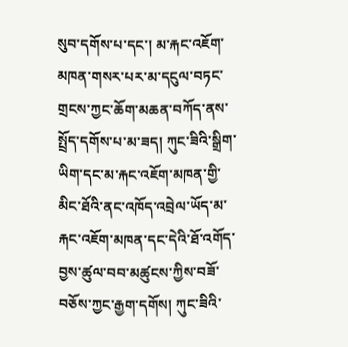སུབ་དགོས་པ་དང་། མ་རྐང་འཇོག་མཁན་གསར་པར་མ་དངུལ་བཏང་གྲངས་ཀྱང་ཆོག་མཆན་བཀོད་ནས་སྤྲོད་དགོས་པ་མ་ཟད། ཀུང་ཟིའི་སྒྲིག་ཡིག་དང་མ་རྐང་འཇོག་མཁན་གྱི་མིང་ཐོའི་ནང་འཁོད་འབྲེལ་ཡོད་མ་རྐང་འཇོག་མཁན་དང་དེའི་ཐོ་འགོད་བྱས་ཚུལ་བབ་མཚུངས་ཀྱིས་བཟོ་བཅོས་ཀྱང་རྒྱག་དགོས། ཀུང་ཟིའི་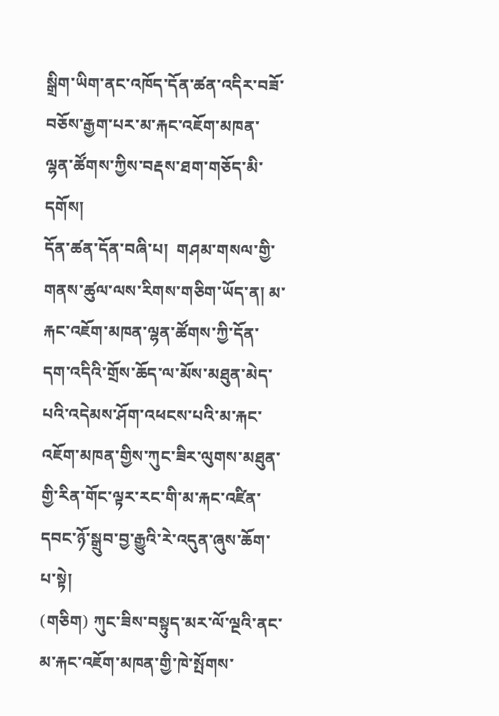སྒྲིག་ཡིག་ནང་འཁོད་དོན་ཚན་འདིར་བཟོ་བཅོས་རྒྱག་པར་མ་རྐང་འཇོག་མཁན་ལྷན་ཚོགས་ཀྱིས་བརྡས་ཐག་གཅོད་མི་དགོས།
དོན་ཚན་དོན་བཞི་པ།  གཤམ་གསལ་གྱི་གནས་ཚུལ་ལས་རིགས་གཅིག་ཡོད་ན། མ་རྐང་འཇོག་མཁན་ལྷན་ཚོགས་ཀྱི་དོན་དག་འདིའི་གྲོས་ཆོད་ལ་མོས་མཐུན་མེད་པའི་འདེམས་ཤོག་འཕངས་པའི་མ་རྐང་འཇོག་མཁན་གྱིས་ཀུང་ཟིར་ལུགས་མཐུན་གྱི་རིན་གོང་ལྟར་རང་གི་མ་རྐང་འཛིན་དབང་ཉོ་སྒྲུབ་བྱ་རྒྱུའི་རེ་འདུན་ཞུས་ཆོག་པ་སྟེ།
(གཅིག) ཀུང་ཟིས་བསྟུད་མར་ལོ་ལྔའི་ནང་མ་རྐང་འཇོག་མཁན་གྱི་ཁེ་སྤོགས་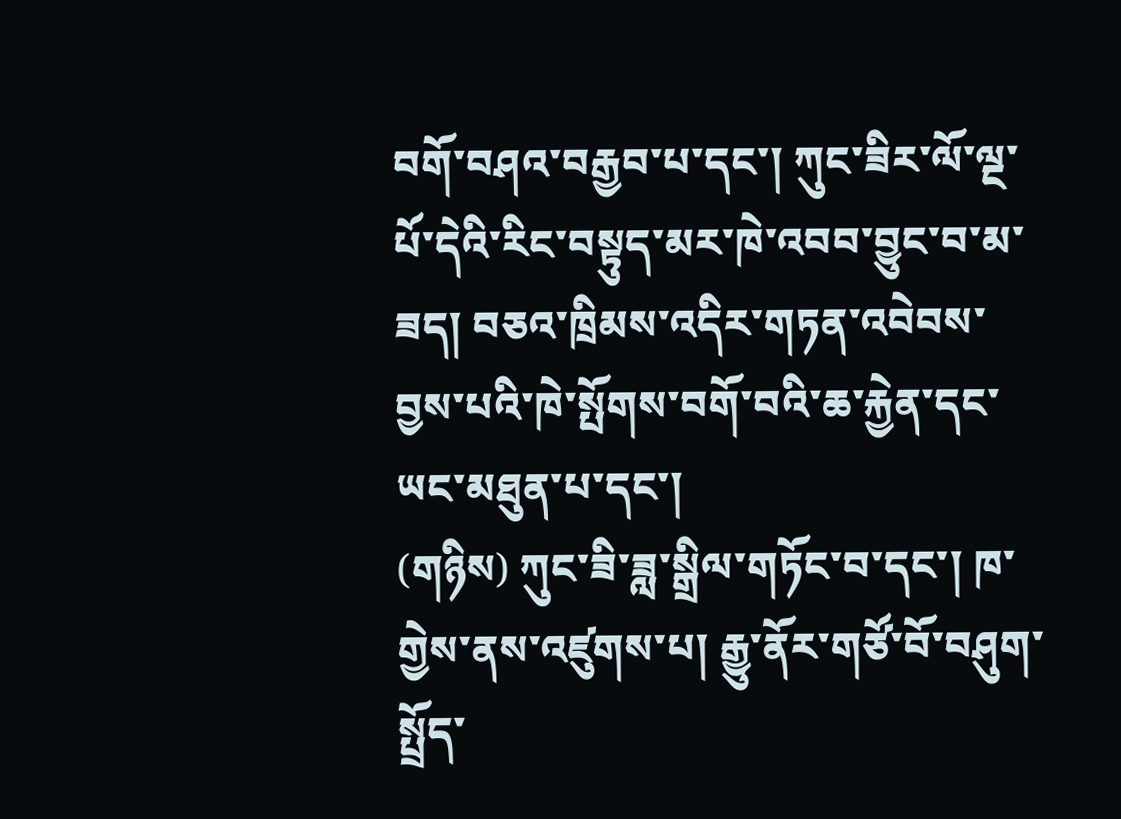བགོ་བཤའ་བརྒྱབ་པ་དང་། ཀུང་ཟིར་ལོ་ལྔ་པོ་དེའི་རིང་བསྟུད་མར་ཁེ་འབབ་བྱུང་བ་མ་ཟད། བཅའ་ཁྲིམས་འདིར་གཏན་འབེབས་བྱས་པའི་ཁེ་སྤོགས་བགོ་བའི་ཆ་རྐྱེན་དང་ཡང་མཐུན་པ་དང་།
(གཉིས) ཀུང་ཟི་ཟླ་སྒྲིལ་གཏོང་བ་དང་། ཁ་གྱེས་ནས་འཛུགས་པ། རྒྱུ་ནོར་གཙོ་བོ་བཤུག་སྤྲོད་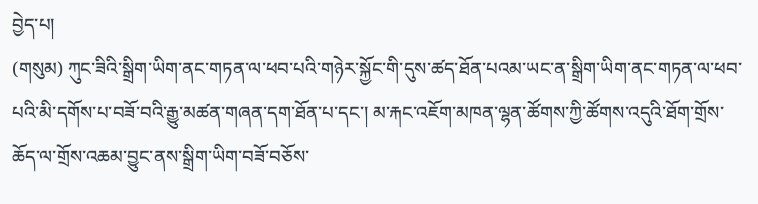བྱེད་པ།
(གསུམ) ཀུང་ཟིའི་སྒྲིག་ཡིག་ནང་གཏན་ལ་ཕབ་པའི་གཉེར་སྐྱོང་གི་དུས་ཚད་ཐོན་པའམ་ཡང་ན་སྒྲིག་ཡིག་ནང་གཏན་ལ་ཕབ་པའི་མི་དགོས་པ་བཟོ་བའི་རྒྱུ་མཚན་གཞན་དག་ཐོན་པ་དང་། མ་རྐང་འཇོག་མཁན་ལྷན་ཚོགས་ཀྱི་ཚོགས་འདུའི་ཐོག་གྲོས་ཆོད་ལ་གྲོས་འཆམ་བྱུང་ནས་སྒྲིག་ཡིག་བཟོ་བཅོས་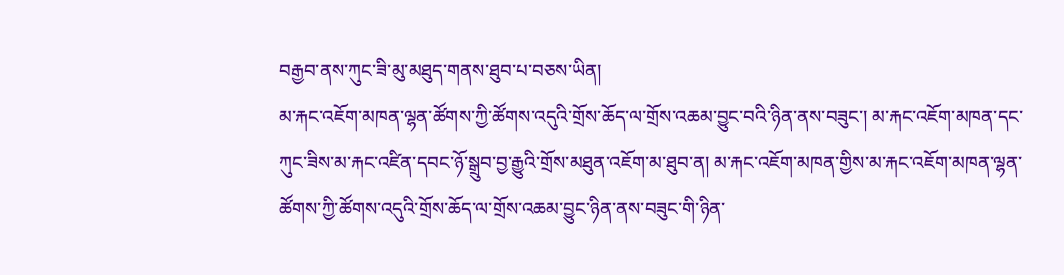བརྒྱབ་ནས་ཀུང་ཟི་མུ་མཐུད་གནས་ཐུབ་པ་བཅས་ཡིན།
མ་རྐང་འཇོག་མཁན་ལྷན་ཚོགས་ཀྱི་ཚོགས་འདུའི་གྲོས་ཆོད་ལ་གྲོས་འཆམ་བྱུང་བའི་ཉིན་ནས་བཟུང་། མ་རྐང་འཇོག་མཁན་དང་ཀུང་ཟིས་མ་རྐང་འཛིན་དབང་ཉོ་སྒྲུབ་བྱ་རྒྱུའི་གྲོས་མཐུན་འཇོག་མ་ཐུབ་ན། མ་རྐང་འཇོག་མཁན་གྱིས་མ་རྐང་འཇོག་མཁན་ལྷན་ཚོགས་ཀྱི་ཚོགས་འདུའི་གྲོས་ཆོད་ལ་གྲོས་འཆམ་བྱུང་ཉིན་ནས་བཟུང་གི་ཉིན་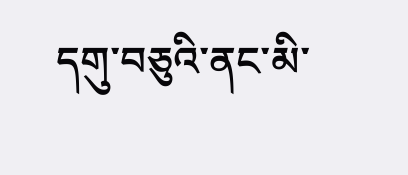དགུ་བཅུའི་ནང་མི་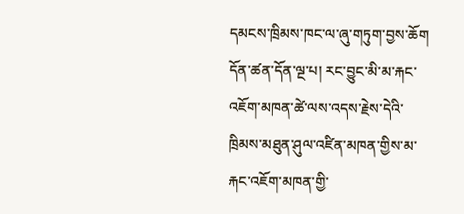དམངས་ཁྲིམས་ཁང་ལ་ཞུ་གཏུག་བྱས་ཆོག
དོན་ཚན་དོན་ལྔ་པ། རང་བྱུང་མི་མ་རྐང་འཇོག་མཁན་ཚེ་ལས་འདས་རྗེས་དེའི་ཁྲིམས་མཐུན་ཤུལ་འཛིན་མཁན་གྱིས་མ་རྐང་འཇོག་མཁན་གྱི་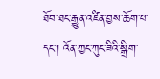ཐོབ་ཐང་རྒྱུན་འཛིན་བྱས་ཆོག་པ་དང་། འོན་ཀྱང་ཀུང་ཟིའི་སྒྲིག་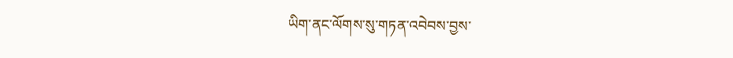ཡིག་ནང་ལོགས་སུ་གཏན་འབེབས་བྱས་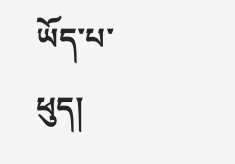ཡོད་པ་ཕུད།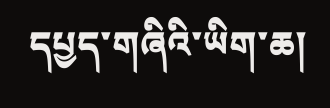དཔྱད་གཞིའི་ཡིག་ཆ།